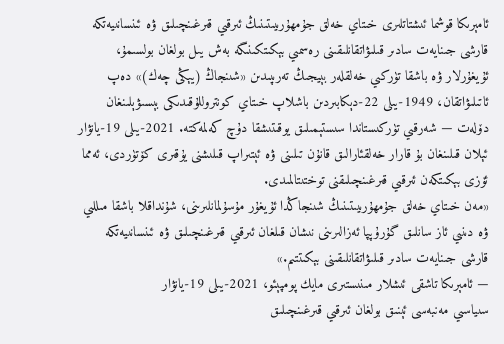ئامېرىكا قوشما ئىشتاتلىرى خىتاي خەلق جۇمھۇرىيىتىنىڭ ئىرقىي قىرغىنچىلىق ۋە ئىنسانىيەتكە قارشى جىنايەت سادىر قىلىۋاتقانلىقىنى رەسمىي بېكىتكىنىگە بەش يىل بولغان بولسىمۇ، ئۇيغۇرلار ۋە باشقا تۈركىي خەلقلەر بېيجىڭ تەرىپىدىن «شىنجاڭ (يېڭى چەك)» دەپ ئاتىلىۋاتقان، 1949-يىلى 22-دېكابىردىن باشلاپ خىتاي كونتروللۇقىدىكى بېسىۋېلىنغان دۆلەت — شەرقىي تۈركىستاندا سىستېمىلىق يوقىتىشقا دۇچ كەلمەكتە. 2021-يىلى 19-يانۋار ئېلان قىلىنغان بۇ قارار خەلقئارالىق قانۇن تىلىنى ۋە ئېتىراپ قىلىشنى يۇقىرى كۆتۈردى، ئەمما ئۆزى بېكىتكەن ئىرقىي قىرغىنچىلىقنى توختىتالمىدى.
«مەن خىتاي خەلق جۇمھۇرىيىتىنىڭ شىنجاڭدا ئۇيغۇر مۇسۇلمانلىرىنى، شۇنداقلا باشقا مىللىي ۋە دىنىي ئاز سانلىق گۇرۇپپا ئەزالىرىنى نىشان قىلغان ئىرقىي قىرغىنچىلىق ۋە ئىنسانىيەتكە قارشى جىنايەت سادىر قىلىۋاتقانلىقىنى بېكىتتىم.»
— ئامېرىكا تاشقى ئىشلار مىنىستىرى مايك پومپېئو، 2021-يىلى 19-يانۋار
سىياسىي مەنبەسى ئېنىق بولغان ئىرقىي قىرغىنچىلىق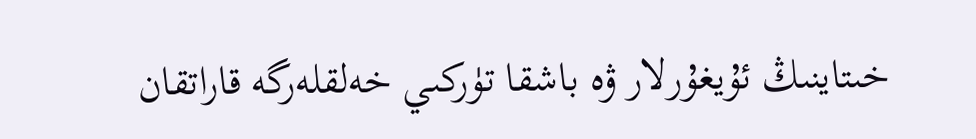خىتاينىڭ ئۇيغۇرلار ۋە باشقا تۈركىي خەلقلەرگە قاراتقان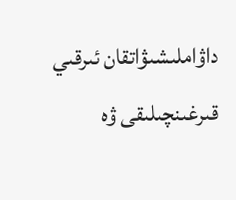داۋاملىشىۋاتقان ئىرقىي قىرغىنچىلىقى ۋە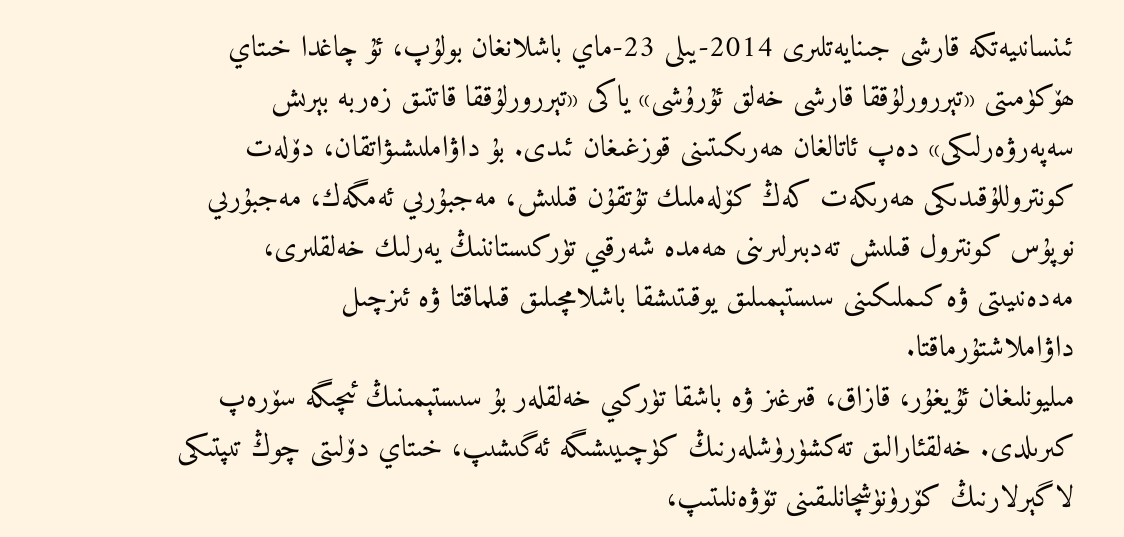ئىنسانىيەتكە قارشى جىنايەتلىرى 2014-يىلى 23-ماي باشلانغان بولۇپ، ئۇ چاغدا خىتاي ھۆكۈمىتى «تېررورلۇققا قارشى خەلق ئۇرۇشى» ياكى «تېررورلۇققا قاتتىق زەربە بېرىش سەپەرۋەرلىكى» دەپ ئاتالغان ھەرىكىتىنى قوزغىغان ئىدى. بۇ داۋاملىشىۋاتقان، دۆلەت كونتروللۇقىدىكى ھەرىكەت كەڭ كۆلەملىك تۇتقۇن قىلىش، مەجبۇرىي ئەمگەك، مەجبۇرىي نوپۇس كونترول قىلىش تەدبىرلىرىنى ھەمدە شەرقىي تۈركىستاننىڭ يەرلىك خەلقلىرى، مەدەنىيىتى ۋە كىملىكىنى سىستېمىلىق يوقىتىشقا باشلامچىلىق قىلماقتا ۋە ئىزچىل داۋاملاشتۇرماقتا.
مىليونلىغان ئۇيغۇر، قازاق، قىرغىز ۋە باشقا تۈركىي خەلقلەر بۇ سىستېمىنىڭ ئىچىگە سۆرەپ كىرىلدى. خەلقئارالىق تەكشۈرۈشلەرنىڭ كۈچىيىشىگە ئەگىشىپ، خىتاي دۆلىتى چوڭ تىپتىكى لاگېرلارنىڭ كۆرۈنۈشچانلىقىنى تۆۋەنلىتىپ،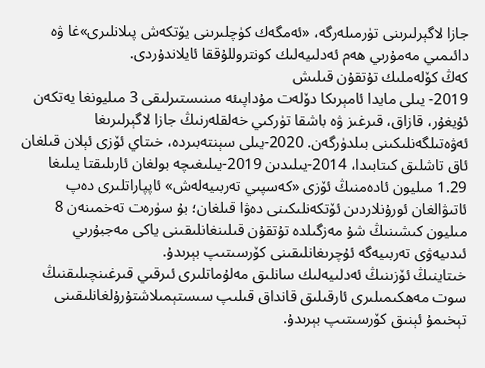جازا لاگېرلىرىنى تۈرمىلەرگە، «ئەمگەك كۈچلىرىنى يۆتكەش پىلانلىرى»غا ۋە دائىمىي مەمۇرىي ھەم ئەدلىيەلىك كونتروللۇققا ئايلاندۇردى.
كەڭ كۆلەملىك تۇتقۇن قىلىش
2019- يىلى مايدا ئامېرىكا دۆلەت مۇداپىئە مىنىستىرلىقى 3 مىليونغا يەتكەن ئۇيغۇر، قازاق، قىرغىز ۋە باشقا تۈركىي خەلقلەرنىڭ جازا لاگېرلىرىغا ئەۋەتىلگەنلىكىنى بىلدۈرگەن. 2020-يىلى سېنتەبىردە، خىتاي ئۆزى ئېلان قىلغان ئاق تاشلىق كىتابىدا، 2014-يىلىدىن 2019-يىلىغىچە بولغان ئارىلىقتا يىلىغا 1.29 مىليون ئادەمنىڭ ئۆزى «كەسپىي تەربىيەلەش» ئاپپاراتلىرى دەپ ئاتىۋالغان ئورۇنلاردىن ئۆتكەنلىكىنى دەۋا قىلغان؛ بۇ سۈرەت تەخمىنەن 8 مىليون كىشىنىڭ شۇ مەزگىلدە تۇتقۇن قىلىنغانلىقىنى ياكى مەجبۇرىي ئىدىيەۋى تەربىيەگە ئۇچرىغانلىقىنى كۆرسىتىپ بېرىدۇ.
خىتاينىڭ ئۆزىنىڭ ئەدلىيەلىك سانلىق مەلۇماتلىرى ئىرقىي قىرغىنچىلىقنىڭ سوت مەھكىمىلىرى ئارقىلىق قانداق قىلىپ سىستېمىلاشتۇرۇلغانلىقىنى تېخىمۇ ئېنىق كۆرسىتىپ بېرىدۇ.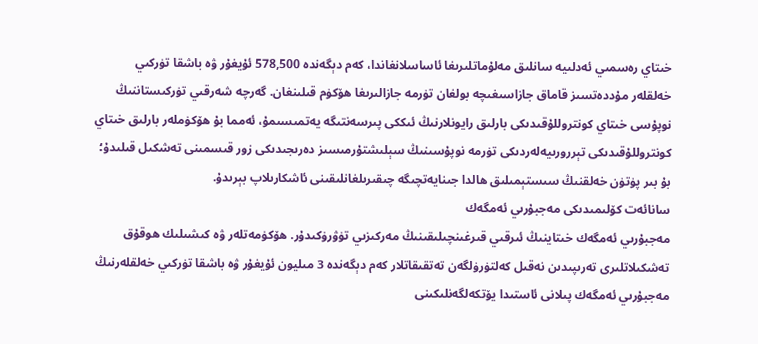خىتاي رەسمىي ئەدلىيە سانلىق مەلۇماتلىرىغا ئاساسلانغاندا، كەم دېگەندە 578,500 ئۇيغۇر ۋە باشقا تۈركىي خەلقلەر مۇددەتسىز قاماق جازاسىغىچە بولغان تۈرمە جازالىرىغا ھۆكۈم قىلىنغان. گەرچە شەرقىي تۈركىستاننىڭ نوپۇسى خىتاي كونتروللۇقىدىكى بارلىق رايونلارنىڭ ئىككى پىرسەنتىگە يەتمىسىمۇ، ئەمما بۇ ھۆكۈملەر بارلىق خىتاي كونتروللۇقىدىكى تېررورىيەلەردىكى تۈرمە نوپۇسىنىڭ سېلىشتۇرمىسىز دەرىجىدىكى زور قىسمىنى تەشكىل قىلىدۇ؛ بۇ بىر پۈتۈن خەلقنىڭ سىستېمىلىق ھالدا جىنايەتچىگە چىقىرىلغانلىقىنى ئاشكارىلاپ بېرىدۇ.
سانائەت كۆلىمىدىكى مەجبۇرىي ئەمگەك
مەجبۇرىي ئەمگەك خىتاينىڭ ئىرقىي قىرغىنچىلىقىنىڭ مەركىزىي تۈۋرۈكىدۇر. ھۆكۈمەتلەر ۋە كىشىلىك ھوقۇق تەشكىلاتلىرى تەرىپىدىن نەقىل كەلتۈرۈلگەن تەتقىقاتلار كەم دېگەندە 3 مىليون ئۇيغۇر ۋە باشقا تۈركىي خەلقلەرنىڭ مەجبۇرىي ئەمگەك پىلانى ئاستىدا يۆتكەلگەنلىكىنى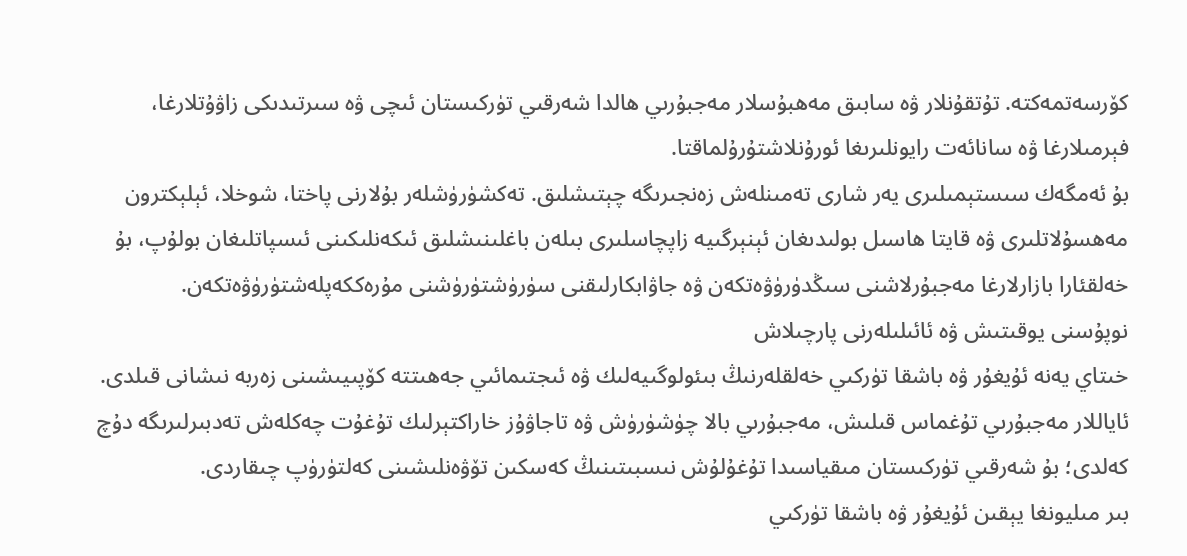كۆرسەتمەكتە. تۇتقۇنلار ۋە سابىق مەھبۇسلار مەجبۇرىي ھالدا شەرقىي تۈركىستان ئىچى ۋە سىرتىدىكى زاۋۇتلارغا، فېرمىلارغا ۋە سانائەت رايونلىرىغا ئورۇنلاشتۇرۇلماقتا.
بۇ ئەمگەك سىستېمىلىرى يەر شارى تەمىنلەش زەنجىرىگە چېتىشلىق. تەكشۈرۈشلەر بۇلارنى پاختا، شوخلا، ئېلېكترون مەھسۇلاتلىرى ۋە قايتا ھاسىل بولىدىغان ئېنېرگىيە زاپچاسلىرى بىلەن باغلىنىشلىق ئىكەنلىكىنى ئىسپاتلىغان بولۇپ، بۇ خەلقئارا بازارلارغا مەجبۇرلاشنى سىڭدۈرۈۋەتكەن ۋە جاۋابكارلىقنى سۈرۈشتۈرۈشنى مۇرەككەپلەشتۈرۈۋەتكەن.
نوپۇسنى يوقىتىش ۋە ئائىلىلەرنى پارچىلاش
خىتاي يەنە ئۇيغۇر ۋە باشقا تۈركىي خەلقلەرنىڭ بىئولوگىيەلىك ۋە ئىجتىمائىي جەھىتتە كۆپىيىشىنى زەربە نىشانى قىلدى. ئاياللار مەجبۇرىي تۇغماس قىلىش، مەجبۇرىي بالا چۈشۈرۈش ۋە تاجاۋۇز خاراكتېرلىك تۇغۇت چەكلەش تەدبىرلىرىگە دۇچ كەلدى؛ بۇ شەرقىي تۈركىستان مىقياسىدا تۇغۇلۇش نىسبىتىنىڭ كەسكىن تۆۋەنلىشىنى كەلتۈرۈپ چىقاردى.
بىر مىليونغا يېقىن ئۇيغۇر ۋە باشقا تۈركىي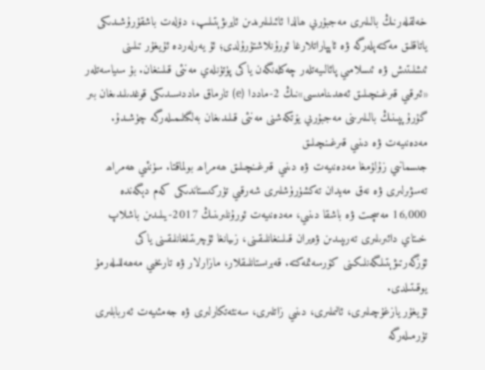خەلقلەرنىڭ بالىلىرى مەجبۇرىي ھالدا ئائىلىلىرىدىن ئايرىۋېتىلىپ، دۆلەت باشقۇرۇشىدىكى ياتاقلىق مەكتەپلەرگە ۋە ئاپپاراتلارغا ئورۇنلاشتۇرۇلدى؛ ئۇ يەرلەردە ئۇيغۇر تىلىنى ئىشلىتىش ۋە ئىسلامىي پائالىيەتلەر چەكلەنگەن ياكى پۈتۈنلەي مەنئى قىلىنغان. بۇ سىياسەتلەر «ئىرقىي قىرغىنچىلىق ئەھدىنامىسى»نىڭ 2-ماددا (e) تارماق ماددىسىدىكى قوغدىلىدىغان بىر گۇرۇپپىنىڭ بالىلىرىنى مەجبۇرىي يۆتكەشنى مەنئى قىلىدىغان بەلگىلىمىلەرگە چۈشىدۇ.
مەدەنىيەت ۋە دىنىي قىرغىنچىلىق
جىسمانىي زۇلۇمغا مەدەنىيەت ۋە دىنىي قىرغىنچىلىق ھەمراھ بولماقتا. سۈنئىي ھەمراھ تەسۋىرلىرى ۋە نەق مەيدان تەكشۈرۈشلىرى شەرقىي تۈركىستاندىكى كەم دېگەندە 16,000 مەسچىت ۋە باشقا دىنىي، مەدەنىيەت ئورۇنلىرىنىڭ 2017-يىلىدىن باشلاپ خىتاي دائىرىلىرى تەرىپىدىن ۋەيران قىلىنغانلىقىنى، زىيانغا ئۇچرىتىلغانلىقىنى ياكى ئۆزگەرتىۋېتىلگەنلىكىنى كۆرسەتمەكتە. قەبرىستانلىقلار، مازارلار ۋە تارىخىي مەھەللىلەرمۇ يوقىتىلدى.
ئۇيغۇر يازغۇچىلىرى، ئالىملىرى، دىنىي زاتلىرى، سەنئەتكارلىرى ۋە جەمئىيەت ئەربابلىرى تۈرمىلەرگە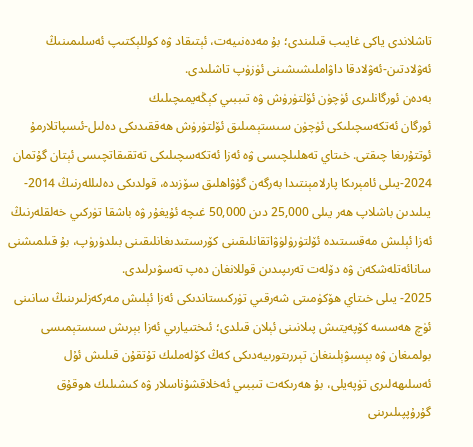تاشلاندى ياكى غايىب قىلىندى؛ بۇ مەدەنىيەت، ئېتىقاد ۋە كوللېكتىپ ئەسلىمىنىڭ ئەۋلادتىن-ئەۋلادقا داۋاملىشىشىنى ئۈزۈپ تاشلىدى.
بەدەن ئورگانلىرى ئۈچۈن ئۆلتۈرۈش ۋە تىببىي كېڭەيمىچىلىك
ئورگان ئەتكەسچىلىكى ئۈچۈن سىستېمىلىق ئۆلتۈرۈش ھەققىدىكى دەلىل-ئىسپاتلارمۇ ئوتتۇرىغا چىقتى. خىتاي تەھلىلچىسى ۋە ئەزا ئەتكەسچىلىكى تەتقىقاتچىسى ئېتان گۇتمان 2024-يىلى ئامېرىكا پارلامېنتىدا بەرگەن گۇۋاھلىق سۆزىدە، قولدىكى دەلىللەرنىڭ 2014-يىلىدىن باشلاپ ھەر يىلى 25,000 دىن 50,000 غىچە ئۇيغۇر ۋە باشقا تۈركىي خەلقلەرنىڭ ئەزا ئېلىش مەقسىتىدە ئۆلتۈرۈلۈۋاتقانلىقىنى كۆرسىتىدىغانلىقىنى بىلدۈرۈپ، بۇ قىلمىشنى سانائەتلەشكەن ۋە دۆلەت تەرىپىدىن قوللانغان دەپ تەسۋىرلىدى.
2025- يىلى خىتاي ھۆكۈمىتى شەرقىي تۈركىستاندىكى ئەزا ئېلىش مەركەزلىرىنىڭ سانىنى ئۈچ ھەسسە كۆپەيتىش پىلانىنى ئېلان قىلدى؛ ئىختىيارىي ئەزا بېرىش سىستېمىسى بولمىغان ۋە بېسىۋېلىنغان تېررىتورىيەدىكى كەڭ كۆلەملىك تۇتقۇن قىلىش ئۇل ئەسلىھەلىرى تۈپەيلى، بۇ ھەرىكەت تىببىي ئەخلاقشۇناسلار ۋە كىشىلىك ھوقۇق گۇرۇپپىلىرىنى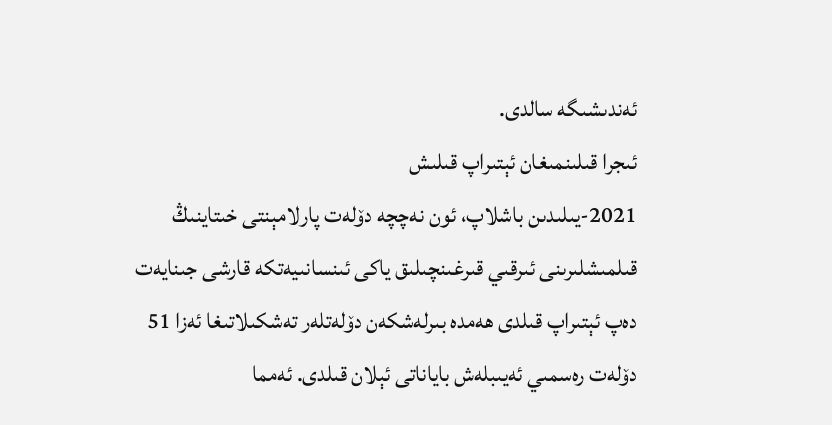ئەندىشىگە سالدى.
ئىجرا قىلىنمىغان ئېتىراپ قىلىش
2021-يىلىدىن باشلاپ، ئون نەچچە دۆلەت پارلامېنتى خىتاينىڭ قىلمىشلىرىنى ئىرقىي قىرغىنچىلىق ياكى ئىنسانىيەتكە قارشى جىنايەت دەپ ئېتىراپ قىلدى ھەمدە بىرلەشكەن دۆلەتلەر تەشكىلاتىغا ئەزا 51 دۆلەت رەسمىي ئەيىبلەش باياناتى ئېلان قىلدى. ئەمما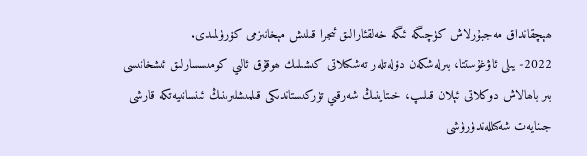ھېچقانداق مەجبۇرلاش كۈچىگە ئىگە خەلقئارالىق ئىجرا قىلىش مېخانىزمى كۆرۈلمىدى.
2022- يىلى ئاۋغۇستتا، بىرلەشكەن دۆلەتلەر تەشكىلاتى كىشىلىك ھوقۇق ئالىي كومىسسارلىق ئىشخانىسى بىر باھالاش دوكلاتى ئېلان قىلىپ، خىتاينىڭ شەرقىي تۈركىستاندىكى قىلمىشلىرىنىڭ ئىنسانىيەتكە قارشى جىنايەت شەكىللەندۈرۈشى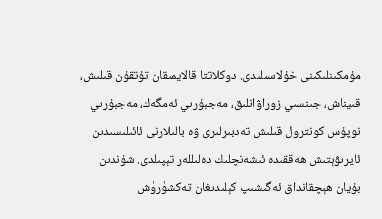مۇمكىنلىكىنى خۇلاسىلىدى. دوكلاتتا قالايمىقان تۇتقۇن قىلىش، قىيناش، جىنسىي زوراۋانلىق، مەجبۇرىي ئەمگەك، مەجبۇرىي نوپۇس كونترول قىلىش تەدبىرلىرى ۋە بالىلارنى ئائىلىسىدىن ئايرىۋېتىش ھەققىدە ئىشەنچلىك دەلىللەر تېپىلدى. شۇندىن بۇيان ھېچقانداق ئەگىشىپ كېلىدىغان تەكشۈرۈش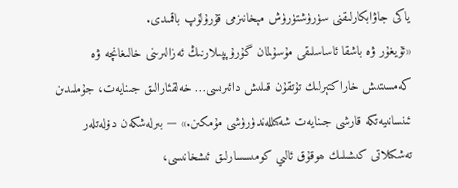ياكى جاۋابكارلىقنى سۈرۈشتۈرۈش مېخانىزمى قۇرۇلۇپ باقمىدى.
«ئۇيغۇر ۋە باشقا ئاساسلىقى مۇسۇلمان گۇرۇپپىلارنىڭ ئەزالىرىنى خالىغانچە ۋە كەمسىتىش خاراكتېرلىك تۇتقۇن قىلىش دائىرىسى… خەلقئارالىق جىنايەت، جۇملىدىن ئىنسانىيەتكە قارشى جىنايەت شەكىللەندۈرۈشى مۇمكىن.» — بىرلەشكەن دۆلەتلەر تەشكىلاتى كىشىلىك ھوقۇق ئالىي كومىسسارلىق ئىشخانىسى،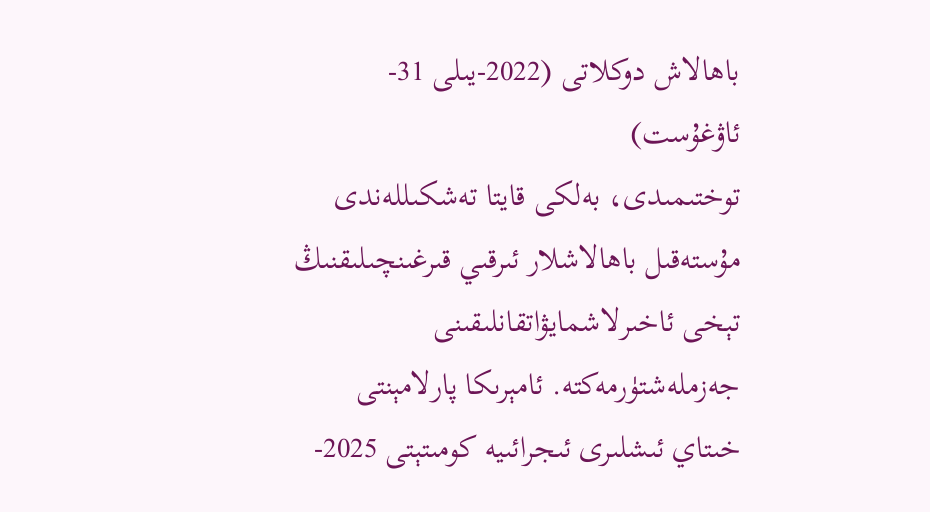باھالاش دوكلاتى (2022-يىلى 31-ئاۋغۇست)
توختىمىدى، بەلكى قايتا تەشكىللەندى
مۇستەقىل باھالاشلار ئىرقىي قىرغىنچىلىقنىڭ تېخى ئاخىرلاشمايۋاتقانلىقىنى جەزملەشتۈرمەكتە. ئامېرىكا پارلامېنتى خىتاي ئىشلىرى ئىجرائىيە كومىتېتى 2025-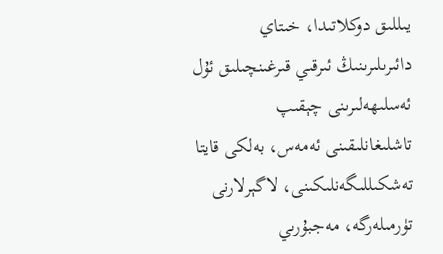يىللىق دوكلاتىدا، خىتاي دائىرىلىرىنىڭ ئىرقىي قىرغىنچىلىق ئۇل ئەسلىھەلىرىنى چېقىپ تاشلىغانلىقىنى ئەمەس، بەلكى قايتا تەشكىللىگەنلىكىنى، لاگېرلارنى تۈرمىلەرگە، مەجبۇرىي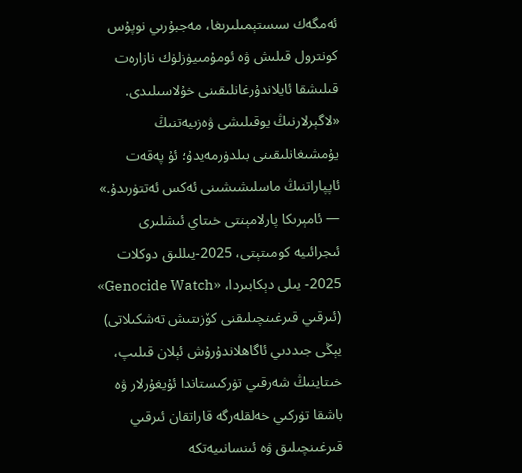ئەمگەك سىستېمىلىرىغا، مەجبۇرىي نوپۇس كونترول قىلىش ۋە ئومۇمىيۈزلۈك نازارەت قىلىشقا ئايلاندۇرغانلىقىنى خۇلاسىلىدى.
«لاگېرلارنىڭ يوقىلىشى ۋەزىيەتنىڭ يۇمشىغانلىقىنى بىلدۈرمەيدۇ؛ ئۇ پەقەت ئاپپاراتنىڭ ماسلىشىشىنى ئەكس ئەتتۈرىدۇ.» — ئامېرىكا پارلامېنتى خىتاي ئىشلىرى ئىجرائىيە كومىتېتى، 2025-يىللىق دوكلات
2025- يىلى دېكابىردا، «Genocide Watch» (ئىرقىي قىرغىنچىلىقنى كۆزىتىش تەشكىلاتى) يېڭى جىددىي ئاگاھلاندۇرۇش ئېلان قىلىپ، خىتاينىڭ شەرقىي تۈركىستاندا ئۇيغۇرلار ۋە باشقا تۈركىي خەلقلەرگە قاراتقان ئىرقىي قىرغىنچىلىق ۋە ئىنسانىيەتكە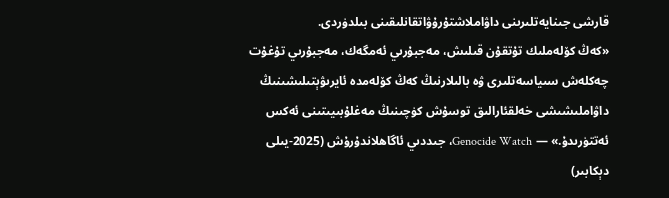قارشى جىنايەتلىرىنى داۋاملاشتۇرۇۋاتقانلىقىنى بىلدۈردى.
«كەڭ كۆلەملىك تۇتقۇن قىلىش، مەجبۇرىي ئەمگەك، مەجبۇرىي تۇغۇت چەكلەش سىياسەتلىرى ۋە بالىلارنىڭ كەڭ كۆلەمدە ئايرىۋېتىلىشىنىڭ داۋاملىشىشى خەلقئارالىق توسۇش كۈچىنىڭ مەغلۇبىيىتىنى ئەكس ئەتتۈرىدۇ.» — Genocide Watch، جىددىي ئاگاھلاندۇرۇش (2025-يىلى دېكابىر)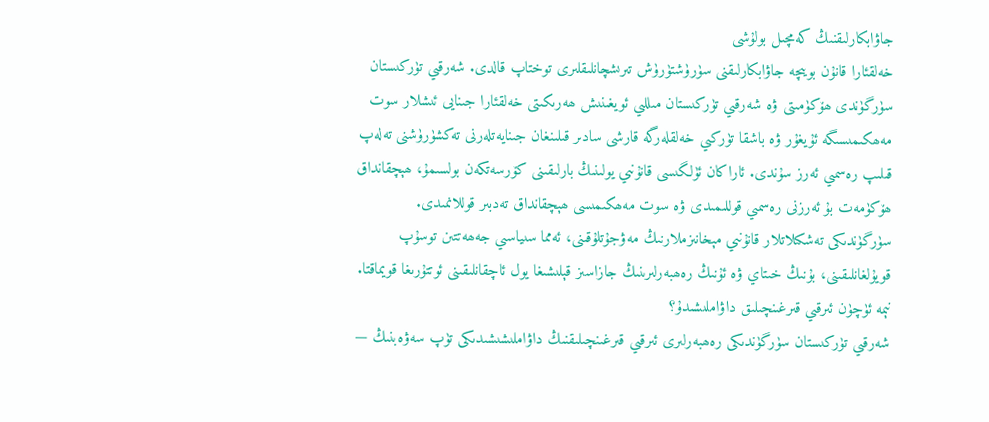جاۋابكارلىقنىڭ كەمچىل بولۇشى
خەلقئارا قانۇن بويىچە جاۋابكارلىقنى سۈرۈشتۈرۈش تىرىشچانلىقلىرى توختاپ قالدى. شەرقىي تۈركىستان سۈرگۈندى ھۆكۈمىتى ۋە شەرقىي تۈركىستان مىللىي ئويغىنىش ھەرىكىتى خەلقئارا جىنايى ئىشلار سوت مەھكىمىسىگە ئۇيغۇر ۋە باشقا تۈركىي خەلقلەرگە قارشى سادىر قىلىنغان جىنايەتلەرنى تەكشۈرۈشنى تەلەپ قىلىپ رەسمىي ئەرز سۇندى. ئاراكان ئۈلگىسى قانۇنىي يولىنىڭ بارلىقىنى كۆرسەتكەن بولسىمۇ، ھېچقانداق ھۆكۈمەت بۇ ئەرزنى رەسمىي قوللىمىدى ۋە سوت مەھكىمىسى ھېچقانداق تەدبىر قوللانمىدى.
سۈرگۈندىكى تەشكىلاتلار قانۇنىي مېخانىزملارنىڭ مەۋجۇتلۇقىنى، ئەمما سىياسىي جەھەتتىن توسۇپ قويۇلغانلىقىنى، بۇنىڭ خىتاي ۋە ئۇنىڭ رەھبەرلىرىنىڭ جازاسىز قېلىشىغا يول ئاچقانلىقىنى ئوتتۇرىغا قويماقتا.
نېمە ئۈچۈن ئىرقىي قىرغىنچىلىق داۋاملىشىدۇ؟
شەرقىي تۈركىستان سۈرگۈندىكى رەھبەرلىرى ئىرقىي قىرغىنچىلىقنىڭ داۋاملىشىشىدىكى تۈپ سەۋەبنىڭ —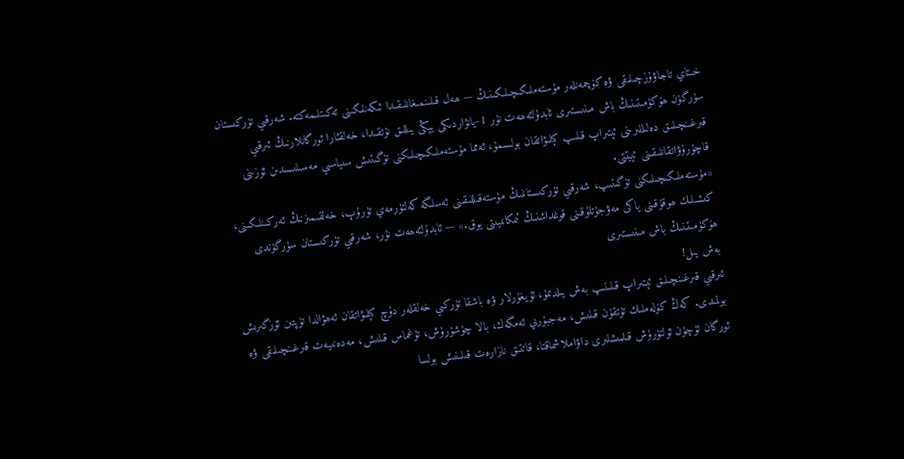خىتاي تاجاۋۇزچىلىقى ۋە كۆچمەنلەر مۇستەملىكىچىلىكىنىڭ — ھەل قىلىنمىغانلىقىدا ئىكەنلىكىنى تەكىتلىمەكتە. شەرقىي تۈركىستان سۈرگۈن ھۆكۈمىتىنىڭ باش مىنىستىرى ئابدۇلئەھەت نۇر 1-يانۋاردىكى يېڭى يىللىق نۇتقىدا، خەلقئارا ئورگانلارنىڭ ئىرقىي قىرغىنچىلىق دەلىللىرىنى ئېتىراپ قىلىپ كېلىۋاتقان بولسىمۇ، ئەمما مۇستەملىكىچىلىكنى تۈگىتىش سىياسىي مەسىلىسىدىن ئۆزىنى قاچۇرۇۋاتقانلىقىنى ئېيتتى.
«مۇستەملىكىچىلىكنى تۈگىتىپ، شەرقىي تۈركىستاننىڭ مۇستەقىللىقىنى ئەسلىگە كەلتۈرمەي تۇرۇپ، خەلقىمىزنىڭ ئەركىنلىكىنى، كىشىلىك ھوقۇقىنى ياكى مەۋجۇتلۇقىنى قوغداشنىڭ ئىمكانىيىتى يوق.» — ئابدۇلئەھەت نۇر، شەرقىي تۈركىستان سۈرگۈندى ھۆكۈمىتىنىڭ باش مىنىستىرى
بەش يىل!
ئىرقىي قىرغىنچىلىق ئېتىراپ قىلىنىپ بەش يىلدىمۇ، ئۇيغۇرلار ۋە باشقا تۈركىي خەلقلەر دۇچ كېلىۋاتقان ئەھۋالدا تۈپتىن ئۆزگىرىش بولمىدى. كەڭ كۆلەملىك تۇتقۇن قىلىش، مەجبۇرىي ئەمگەك، بالا چۈشۈرۈش، تۇغماس قىلىش، مەدەنىيەت قىرغىنچىلىقى ۋە ئورگان ئۈچۈن ئۆلتۈرۈش قىلمىشلىرى داۋاملاشماقتا، قاتتىق نازارەت قىلىنىش بولسا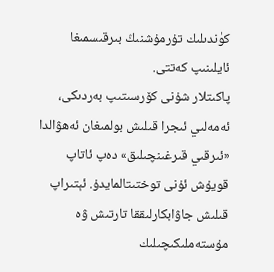كۈندىلىك تۇرمۇشنىڭ بىرقىسمىغا ئايلىنىپ كەتتى.
پاكىتلار شۇنى كۆرسىتىپ بەردىكى، ئەمەلىي ئىجرا قىلىش بولمىغان ئەھۋالدا «ئىرقىي قىرغىنچىلىق» دەپ ئاتاپ قويۇش ئۇنى توختىتالمايدۇ. ئېتىراپ قىلىش جاۋابكارلىققا تارتىش ۋە مۇستەملىكىچىلىك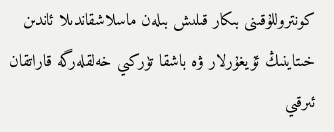كونتروللۇقىنى بىكار قىلىش بىلەن ماسلاشقاندىلا ئاندىن خىتاينىڭ ئۇيغۇرلار ۋە باشقا تۈركىي خەلقلەرگە قاراتقان ئىرقىي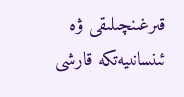قىرغىنچىلىقى ۋە ئىنسانىيەتكە قارشى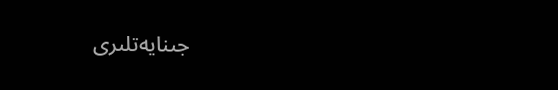جىنايەتلىرى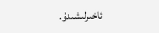ئاخىرلىشىدۇ.